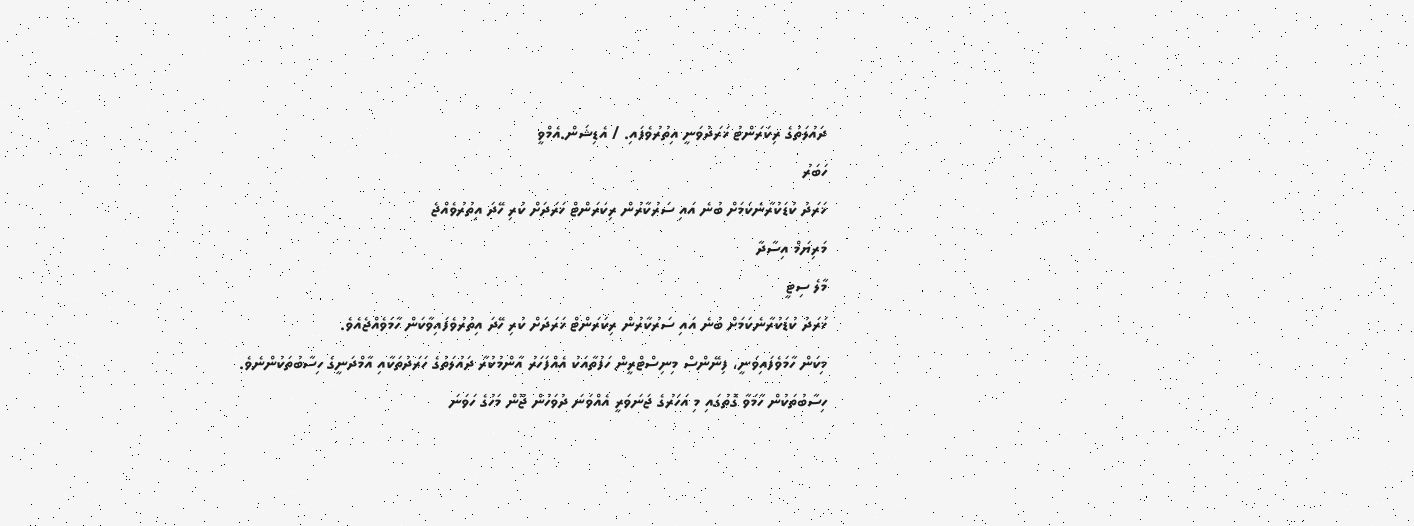ދައުލަތުގެ ރިކަރަންޓު ޚަރަދުވަނީ އިތުރުވެފައި. / އެޑިޝަން.އެމްވީ
ހަބަރު
ޚަރަދު ކުޑަކުރާނެކަމަށް ބުނެ އައި ސަރުކާރުން ރިކަރަންޓް ޚަރަދަށް ކުރި ހޭދަ އިތުރުވެއްޖެ
މަރިޔަމް އިސާދާ
މާލެ ސިޓީ
ޚަރަދު ކުޑަކުރާނެކަމަށް ބުނެ އައި ސަރުކާރުން ރިކަރަންޓް ޚަރަދަށް ކުރި ހޭދަ އިތުރުވެފައިވާކަން ހާމަވެއްޖެއެވެ.
މިކަން ހާމަވެފައިވަނީ، ފިނޭންސް މިނިސްޓްރީން ހަފުތާއަކު އެއްފަހަރު އާންމުކުރާ ދައުލަތުގެ ހަރަދުތަކާއި އާމްދަނީގެ ހިސާބުތަކުންނެވެ.
ހިސާބުތަކުން ހާމަވާ ގޮތުގައި މި އަހަރުގެ ޖަނަވަރީ އެއްވަނަ ދުވަހުން ޖޫން މަހުގެ ހަވަނަ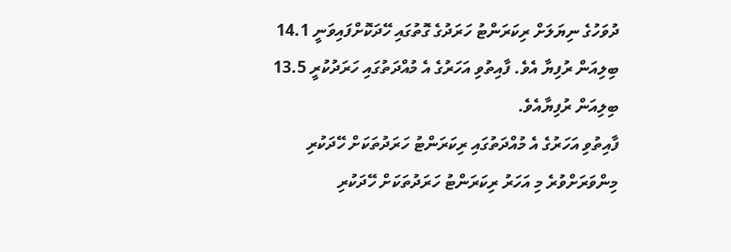ދުވަހުގެ ނިޔަލަށް ރިކަރަންޓު ހަރަދުގެ ގޮތުގައި ހޭދަކޮށްފައިވަނީ 14.1 ބިލިއަން ރުފިޔާ އެވެ. ފާއިތުވި އަހަރުގެ އެ މުއްދަތުގައި ހަރަދުކުރީ 13.5 ބިލިއަން ރުފިޔާއެވެ.
ފާއިތުވި އަހަރުގެ އެ މުއްދަތުގައި ރިކަރަންޓު ހަރަދުތަކަށް ހޭދަކުރި މިންވަރަށްވުރެ މި އަހަރު ރިކަރަންޓު ހަރަދުތަކަށް ހޭދަކުރި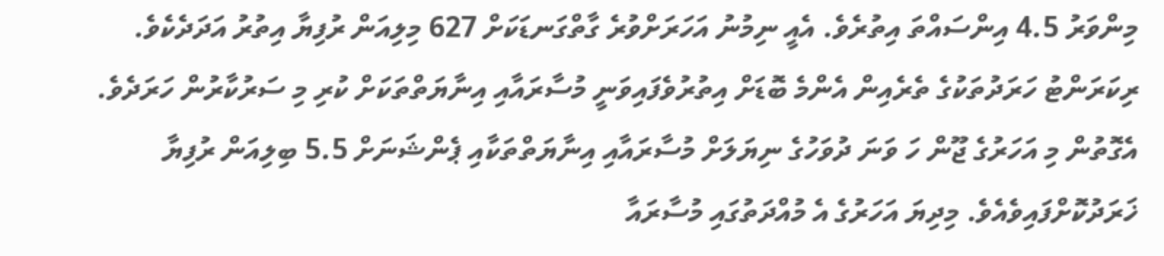މިންވަރު 4.5 އިންސައްތަ އިތުރެވެ. އެއީ ނިމުނު އަހަރަށްވުރެ ގާތްގަނޑަކަށް 627 މިލިއަން ރުފިޔާ އިތުރު އަދަދެކެވެ.
ރިކަރަންޓު ހަރަދުތަކުގެ ތެރެއިން އެންމެ ބޮޑަށް އިތުރުވެފައިވަނީ މުސާރައާއި އިނާޔަތްތަކަށް ކުރި މި ސަރުކާރުން ހަރަދެވެ.
އެގޮތުން މި އަހަރުގެ ޖޫން ހަ ވަނަ ދުވަހުގެ ނިޔަލަށް މުސާރައާއި އިނާޔަތްތަކާއި ޕެންޝަނަށް 5.5 ބިލިއަން ރުފިޔާ ޚަރަދުކޮށްފައިވެއެވެ. މިދިޔަ އަހަރުގެ އެ މުއްދަތުގައި މުސާރައާ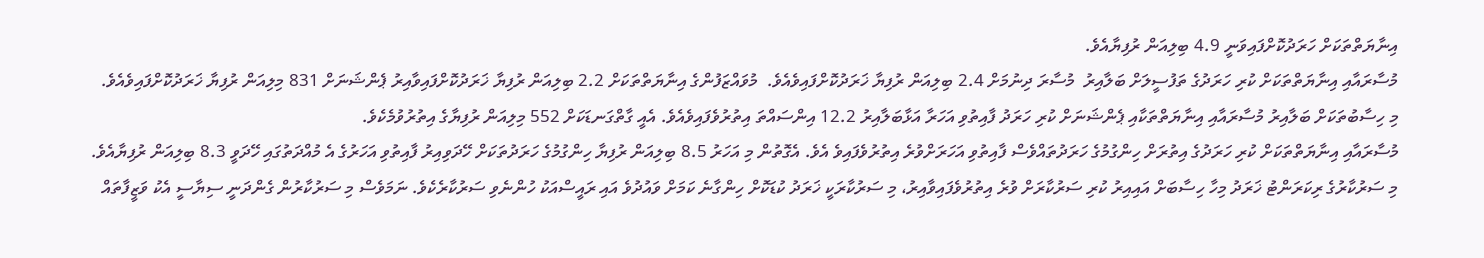އިނާޔަތްތަކަށް ހަރަދުކޮށްފައިވަނީ 4.9 ބިލިއަން ރުފިޔާއެވެ.
މުސާރައާއި އިނާޔަތްތަކަށް ކުރި ހަރަދުގެ ތަފުސީލަށް ބަލާއިރު  މުސާރަ ދިނުމަށް 2.4 ބިލިއަން ރުފިޔާ ޚަރަދުކޮށްފައިވެއެވެ.  މުވައްޒަފުންގެ އިނާޔަތްތަކަށް 2.2 ބިލިއަން ރުފިޔާ ޚަރަދުކޮށްފައިވާއިރު ޕެންޝަނަށް 831 މިލިއަން ރުފިޔާ ޚަރަދުކޮށްފައިވެއެވެ.
މި ހިސާބުތަކަށް ބަލާއިރު މުސާރައާއި އިނާޔަތްތަކާއި ޕެންޝަނަށް ކުރި ހަރަދު ފާއިތުވި އަހަރާ އަޅާބަލާއިރު 12.2 އިންސައްތަ އިތުރުވެފައިވެއެވެ. އެއީ ގާތްގަނޑަކަށް 552 މިލިއަން ރުފިޔާގެ އިތުރުވުމެކެވެ.
މުސާރައާއި އިނާޔަތްތަކަށް ކުރި ހަރަދުގެ އިތުރަށް ހިންގުމުގެ ހަރަދުތައްވެސް ފާއިތުވި އަހަރަށްވުރެ އިތުރުވެފައިވެ އެވެ. އެގޮތުން މި އަހަރު 8.5 ބިލިއަން ރުފިޔާ ހިންގުމުގެ ހަރަދުތަކަށް ހޭދަވިއިރު ފާއިތުވި އަހަރުގެ އެ މުއްދަތުގައި ހޭދަވީ 8.3 ބިލިއަން ރުފިޔާއެވެ.
މި ސަރުކާރުގެ ރިކަރަންޓު ޚަރަދު މިހާ ހިސާބަށް އައިއިރު ކުރި ސަރުކާރަށް ވުރެ އިތުރުވެފައިވާއިރު، މި ސަރުކާރަކީ ޚަރަދު ކުޑަކޮށް ހިންގާނެ ކަމަށް ވައުދުވެ އައި ރައީސްއަކު ހުންނެވި ސަރުކާރެކެވެ. ނަމަވެސް މި ސަރުކާރުން ގެންދަނީ ސިޔާސީ އެކު ވަޒީފާތައް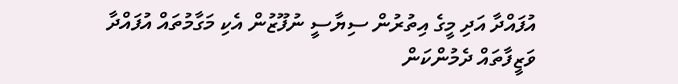އުފައްދާ އަދި މީގެ އިތުރުން ސިޔާސީ ނުފޫޒުން އެކި މަގާމުތައް އުފައްދާ ވަޒީފާތައް ދެމުންކަން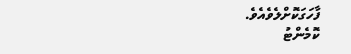ފާހަގަކޮށްލެވެއެވެ.
ކޮމެންޓު